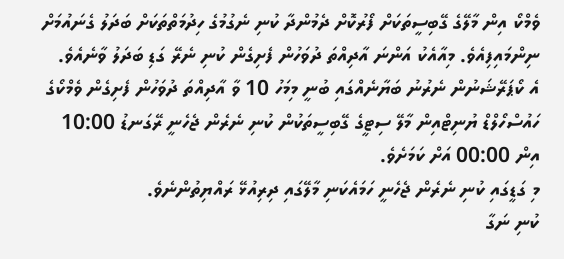ވެމްކޯ އިން މާލޭގެ ގޭބިސީތަކަށް ފޯރުކޮށް ދެމުންދާ ކުނި ނެގުމުގެ ހިދުމަތްތަކަށް ބަދަލު ގެނައުމަށް ނިންމައިފިއެވެ. މިއާއެކު އަންނަ އާދިއްތަ ދުވަހުން ފެށިގެން ކުނި ނެރޭ ގަޑި ބަދަލު ވާނެއެވެ.
އެ ކޯޕަރޭޝަނުން ނެރުނު ބަޔާނެއްގައި ބުނީ މިމަހު 10 ވާ އާދިއްތަ ދުވަހުން ފެށިގެން ވެމްކޯގެ ހައުސްހޯލްޑް ޔުނިޓްއިން މާލޭ ސިޓީގެ ގޭބިސީތަކުން ކުނި ނެރެން ޖެހެނީ ރޭގަނޑު 10:00 އިން 00:00 އަށް ކަމަށެވެ.
މި ގަޑީގައި ކުނި ނެރެން ޖެހެނީ ހަމައެކަނި މާލޭގައި ދިރިއުޅޭ ރައްޔިތުންނެވެ.
ކުނި ނަގާ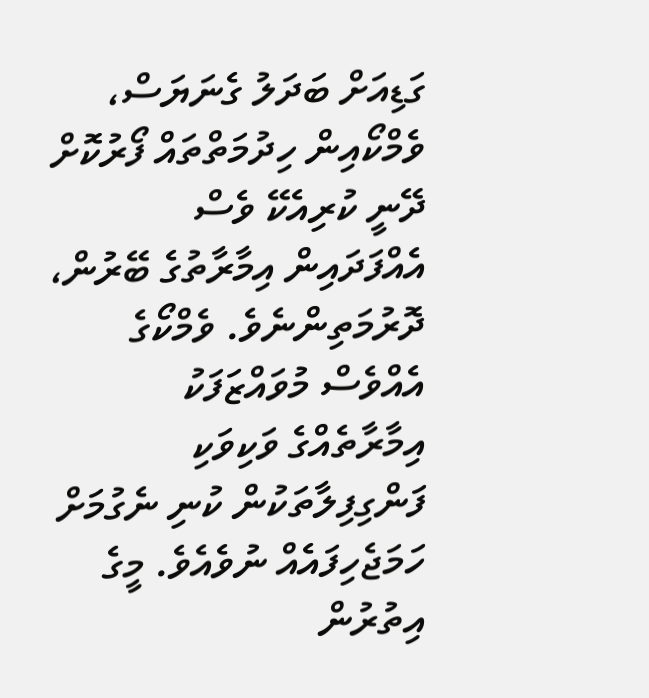ގަޑިއަށް ބަދަލު ގެނަޔަސް، ވެމްކޯއިން ހިދުމަތްތައް ފޯރުކޮށް ދޭނީ ކުރިއެކޭ ވެސް އެއްފަދައިން އިމާރާތުގެ ބޭރުން، ދޮރުމަތިންނެވެ. ވެމްކޯގެ އެއްވެސް މުވައްޒަފަކު އިމާރާތެއްގެ ވަކިވަކި ފަންގިފިލާތަކުން ކުނި ނެގުމަށް ހަމަޖެހިފައެއް ނުވެއެވެ. މީގެ އިތުރުން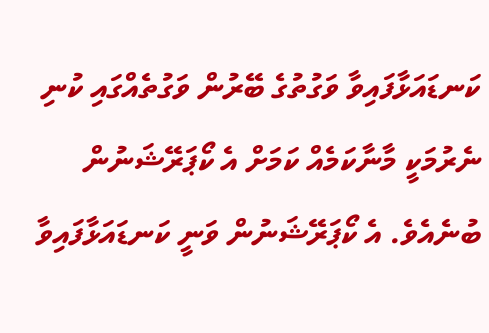ކަނޑައަޅާފައިވާ ވަގުތުގެ ބޭރުން ވަގުތެއްގައި ކުނި ނެރުމަކީ މާނާކަމެއް ކަމަށް އެ ކޯޕަރޭޝަނުން ބުނެއެވެ. އެ ކޯޕަރޭޝަނުން ވަނީ ކަނޑައަޅާފައިވާ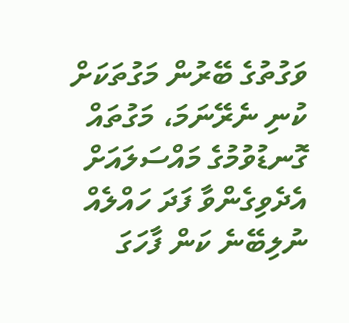ވަގުތުގެ ބޭރުން މަގުތަކަށް ކުނި ނެރޭނަމަ، މަގުތައް ގޮނޑުވުމުގެ މައްސަލައަށް އެދެވިގެންވާ ފަދަ ހައްލެއް ނުލިބޭނެ ކަން ފާހަގަ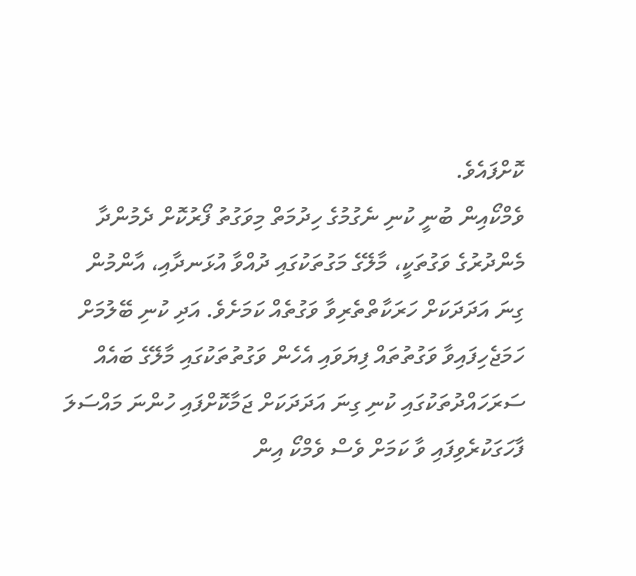ކޮށްފައެވެ.
ވެމްކޯއިން ބުނީ ކުނި ނެގުމުގެ ހިދުމަތް މިވަގުތު ފޯރުކޮށް ދެމުންދާ މެންދުރުގެ ވަގުތަކީ، މާލޭގެ މަގުތަކުގައި ދުއްވާ އުޅަނދާއި، އާންމުން ގިނަ އަދަދަކަށް ހަރަކާތްތެރިވާ ވަގުތެއް ކަމަށެވެ. އަދި ކުނި ބޭލުމަށް ހަމަޖެހިފައިވާ ވަގުތުތައް ފިޔަވައި އެހެން ވަގުތުތަކުގައި މާލޭގެ ބައެއް ސަރަހައްދުތަކުގައި ކުނި ގިނަ އަދަދަކަށް ޖަމާކޮށްފައި ހުންނަ މައްސަލަ ފާހަގަކުރެވިފައި ވާ ކަމަށް ވެސް ވެމްކޯ އިން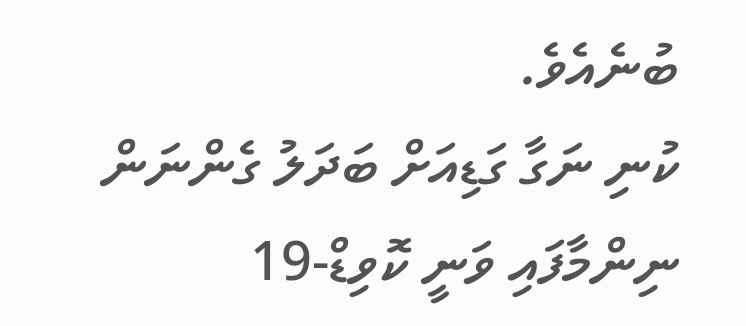ބުނެއެވެ.
ކުނި ނަގާ ގަޑިއަށް ބަދަލު ގެންނަން ނިންމާފައި ވަނީ ކޮވިޑް-19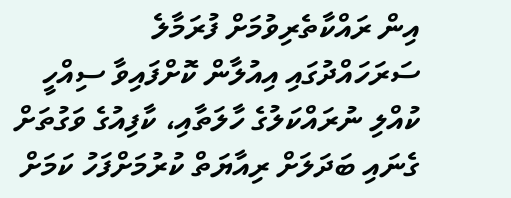އިން ރައްކާތެރިވުމަށް ފުރަމާލެ ސަރަހައްދުގައި އިއުލާން ކޮށްފައިވާ ސިއްހީ ކުއްލި ނުރައްކަލުގެ ހާލަތާއި، ކާފިއުގެ ވަގުތަށް ގެނައި ބަދަލަށް ރިއާޔަތް ކުރުމަށްފަހު ކަމަށް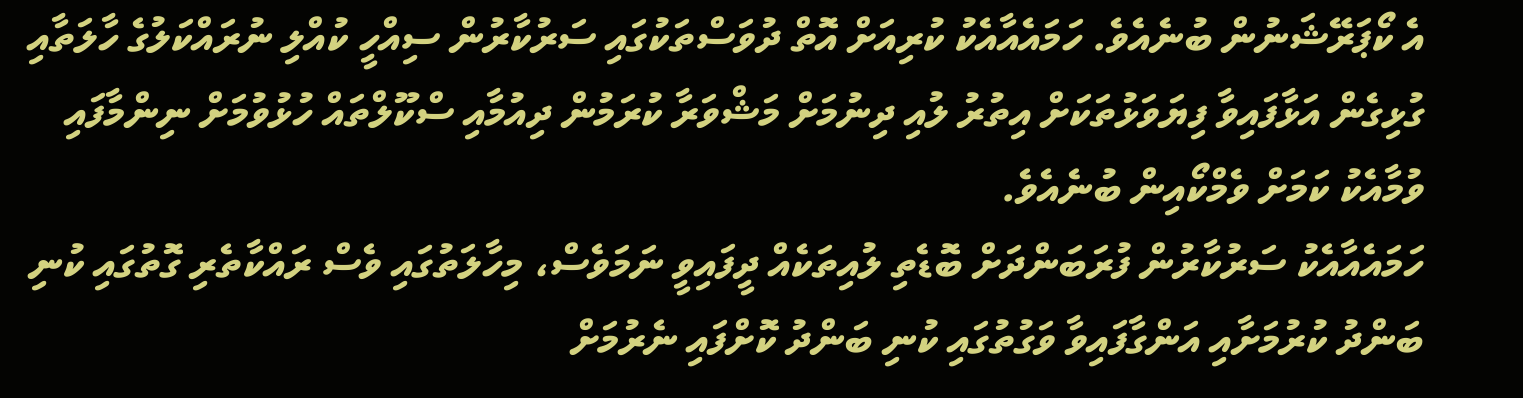އެ ކޯޕަރޭޝަނުން ބުނެއެވެ. ހަމައެއާއެކު ކުރިއަށް އޮތް ދުވަސްތަކުގައި ސަރުކާރުން ސިއްހީ ކުއްލި ނުރައްކަލުގެ ހާލަތާއި ގުޅިގެން އަޅާފައިވާ ފިޔަވަޅުތަކަށް އިތުރު ލުއި ދިނުމަށް މަޝްވަރާ ކުރަމުން ދިއުމާއި ސްކޫލްތައް ހުޅުވުމަށް ނިންމާފައި ވުމާއެކު ކަމަށް ވެމްކޯއިން ބުނެއެވެ.
ހަމައެއާއެކު ސަރުކާރުން ފުރަބަންދަށް ބޮޑެތި ލުއިތަކެއް ދީފައިވީ ނަމަވެސް، މިހާލަތުގައި ވެސް ރައްކާތެރި ގޮތުގައި ކުނި ބަންދު ކުރުމަށާއި އަންގާފައިވާ ވަގުތުގައި ކުނި ބަންދު ކޮށްފައި ނެރުމަށް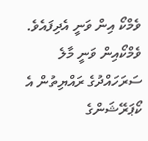ވެމްކޯ އިން ވަނީ އެދިފައެވެ. ވެމްކޯއިން ވަނީ މާލެ ސަރަހައްދުގެ ރައްޔިތުން އެ ކޯޕަރޭޝަންގެ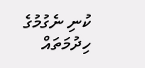ކުނި ނެގުމުގެ ހިދުމަތައް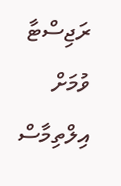ރަޖިސްޓާ ވުމަށް އިލްތިމާސް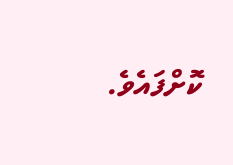ކޮށްފައެވެ.